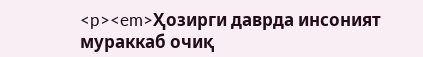<p><em>Ҳозирги даврда инсоният мураккаб очиқ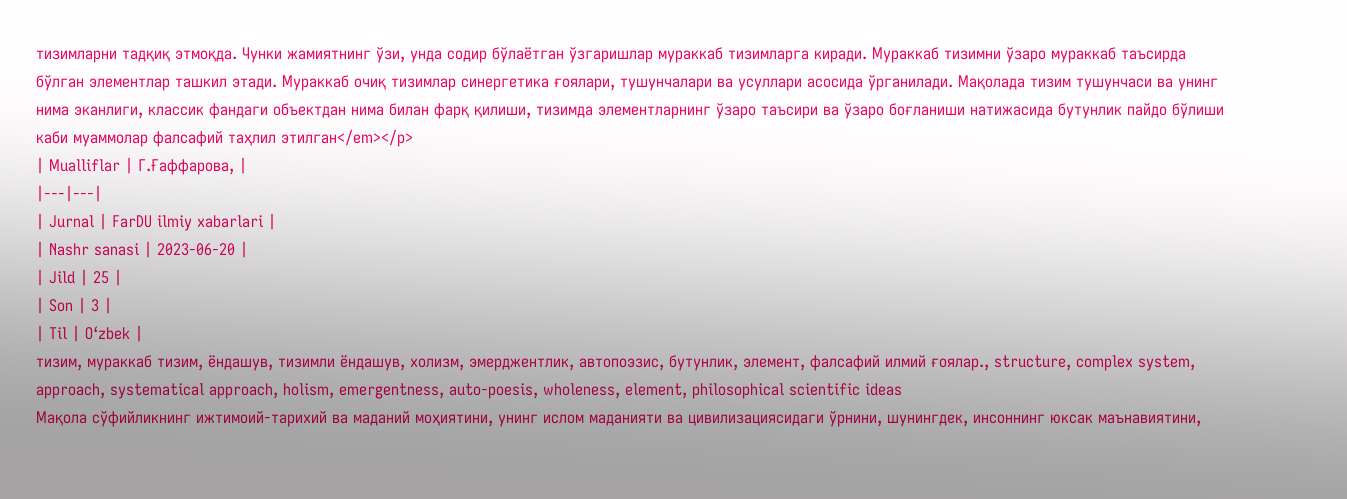тизимларни тадқиқ этмоқда. Чунки жамиятнинг ўзи, унда содир бўлаётган ўзгаришлар мураккаб тизимларга киради. Мураккаб тизимни ўзаро мураккаб таъсирда бўлган элементлар ташкил этади. Мураккаб очиқ тизимлар синергетика ғоялари, тушунчалари ва усуллари асосида ўрганилади. Мақолада тизим тушунчаси ва унинг нима эканлиги, классик фандаги объектдан нима билан фарқ қилиши, тизимда элементларнинг ўзаро таъсири ва ўзаро боғланиши натижасида бутунлик пайдо бўлиши каби муаммолар фалсафий таҳлил этилган</em></p>
| Mualliflar | Г.Ғаффарова, |
|---|---|
| Jurnal | FarDU ilmiy xabarlari |
| Nashr sanasi | 2023-06-20 |
| Jild | 25 |
| Son | 3 |
| Til | O‘zbek |
тизим, мураккаб тизим, ёндашув, тизимли ёндашув, холизм, эмерджентлик, автопоэзис, бутунлик, элемент, фалсафий илмий ғоялар., structure, complex system, approach, systematical approach, holism, emergentness, auto-poesis, wholeness, element, philosophical scientific ideas
Мақола сўфийликнинг ижтимоий-тарихий ва маданий моҳиятини, унинг ислом маданияти ва цивилизациясидаги ўрнини, шунингдек, инсоннинг юксак маънавиятини,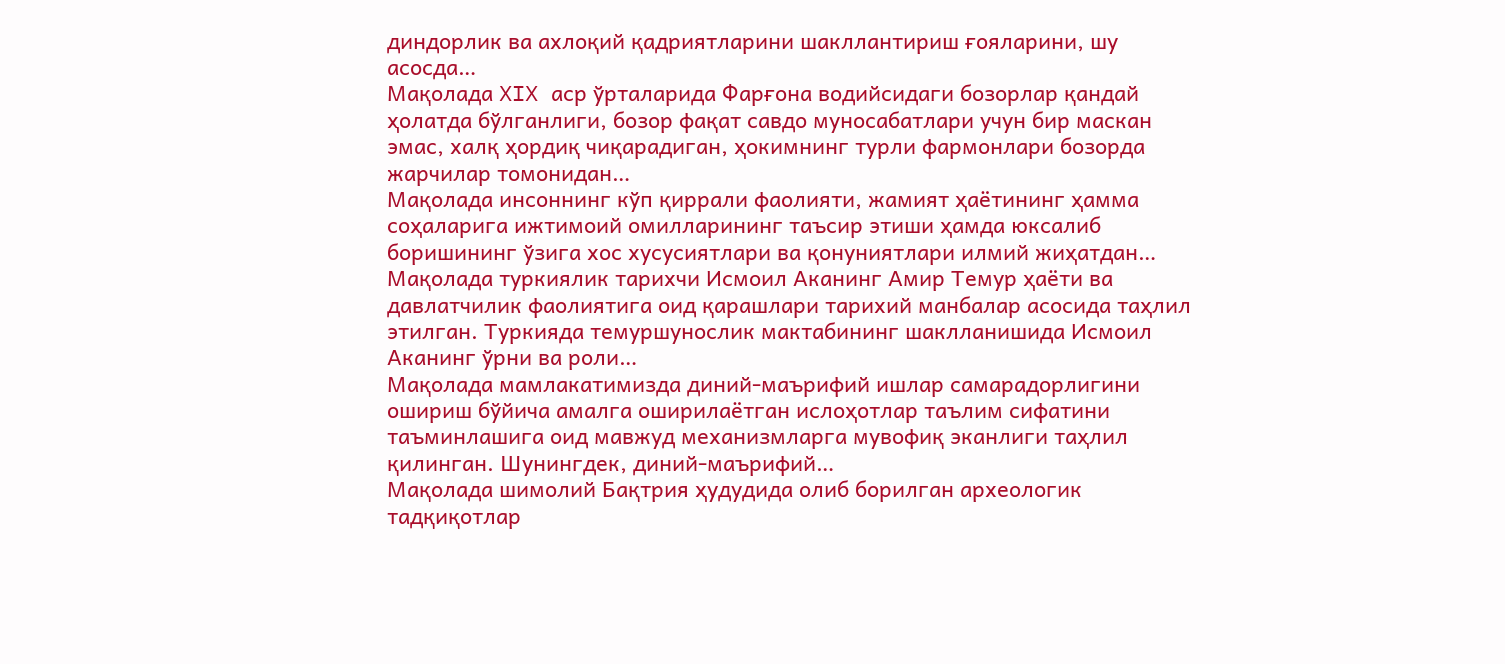диндорлик ва ахлоқий қадриятларини шакллантириш ғояларини, шу асосда…
Мақолада XIX аср ўрталарида Фарғона водийсидаги бозорлар қандай ҳолатда бўлганлиги, бозор фақат савдо муносабатлари учун бир маскан эмас, халқ ҳордиқ чиқарадиган, ҳокимнинг турли фармонлари бозорда жарчилар томонидан…
Мақолада инсоннинг кўп қиррали фаолияти, жамият ҳаётининг ҳамма соҳаларига ижтимоий омилларининг таъсир этиши ҳамда юксалиб боришининг ўзига хос хусусиятлари ва қонуниятлари илмий жиҳатдан…
Мақолада туркиялик тарихчи Исмоил Аканинг Амир Темур ҳаёти ва давлатчилик фаолиятига оид қарашлари тарихий манбалар асосида таҳлил этилган. Туркияда темуршунослик мактабининг шаклланишида Исмоил Аканинг ўрни ва роли…
Мақолада мамлакатимизда диний-маърифий ишлар самарадорлигини ошириш бўйича амалга оширилаётган ислоҳотлар таълим сифатини таъминлашига оид мавжуд механизмларга мувофиқ эканлиги таҳлил қилинган. Шунингдек, диний-маърифий…
Мақолада шимолий Бақтрия ҳудудида олиб борилган археологик тадқиқотлар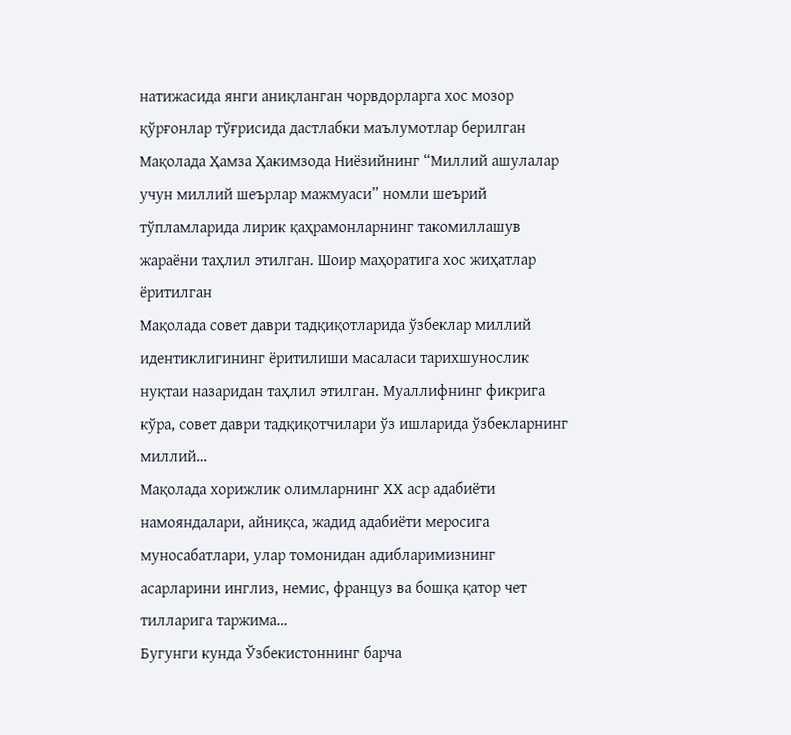натижасида янги аниқланган чорвдорларга хос мозор қўрғонлар тўғрисида дастлабки маълумотлар берилган
Мақолада Ҳамза Ҳакимзода Ниёзийнинг “Миллий ашулалар учун миллий шеърлар мажмуаси” номли шеърий тўпламларида лирик қаҳрамонларнинг такомиллашув жараёни таҳлил этилган. Шоир маҳоратига хос жиҳатлар ёритилган
Мақолада совет даври тадқиқотларида ўзбеклар миллий идентиклигининг ёритилиши масаласи тарихшунослик нуқтаи назаридан таҳлил этилган. Муаллифнинг фикрига кўра, совет даври тадқиқотчилари ўз ишларида ўзбекларнинг миллий…
Мақолада хорижлик олимларнинг ХХ аср адабиёти намояндалари, айниқса, жадид адабиёти меросига муносабатлари, улар томонидан адибларимизнинг асарларини инглиз, немис, француз ва бошқа қатор чет тилларига таржима…
Бугунги кунда Ўзбекистоннинг барча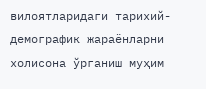вилоятларидаги тарихий-демографик жараёнларни холисона ўрганиш муҳим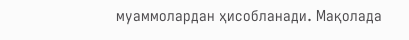муаммолардан ҳисобланади. Мақолада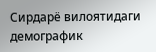Сирдарё вилоятидаги демографик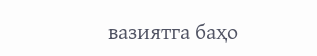вазиятга баҳо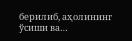берилиб, аҳолининг ўсиши ва…